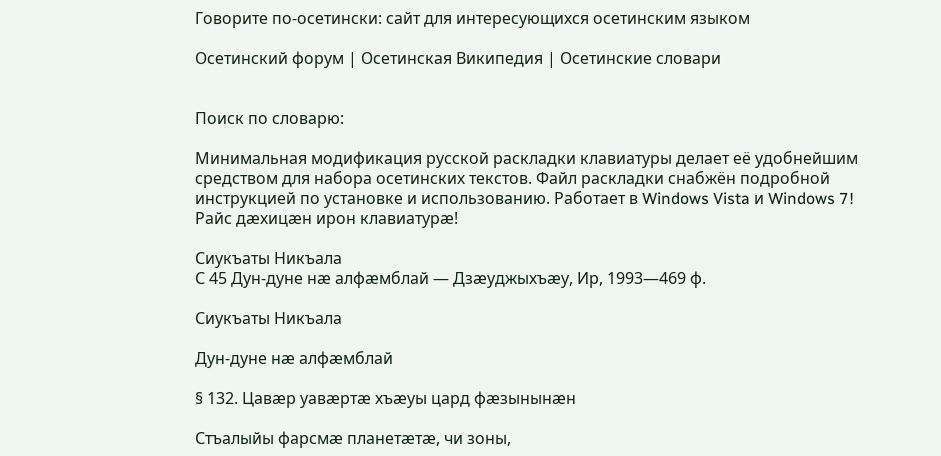Говорите по-осетински: сайт для интересующихся осетинским языком

Осетинский форум | Осетинская Википедия | Осетинские словари


Поиск по словарю:

Минимальная модификация русской раскладки клавиатуры делает её удобнейшим средством для набора осетинских текстов. Файл раскладки снабжён подробной инструкцией по установке и использованию. Работает в Windows Vista и Windows 7!
Райс дæхицæн ирон клавиатурæ!

Сиукъаты Никъала
С 45 Дун-дуне нæ алфæмблай — Дзæуджыхъæу, Ир, 1993—469 ф.

Сиукъаты Никъала

Дун-дуне нæ алфæмблай

§ 132. Цавæр уавæртæ хъæуы цард фæзынынæн

Стъалыйы фарсмæ планетæтæ, чи зоны,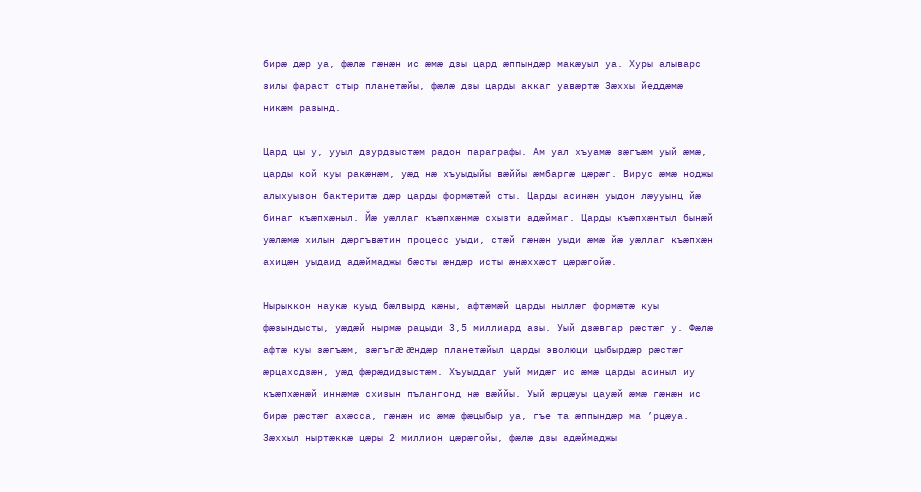бирæ дæр уа, фæлæ гæнæн ис æмæ дзы цард æппындæр макæуыл уа. Хуры алыварс зилы фараст стыр планетæйы, фæлæ дзы царды аккаг уавæртæ Зæххы йеддæмæ никæм разынд.

Цард цы у, ууыл дзурдзыстæм радон параграфы. Ам уал хъуамæ зæгъæм уый æмæ, царды кой куы ракæнæм, уæд нæ хъуыдыйы вæййы æмбаргæ цæрæг. Вирус æмæ ноджы алыхуызон бактеритæ дæр царды формæтæй сты. Царды асинæн уыдон лæууынц йæ бинаг къæпхæныл. Йæ уæллаг къæпхæнмæ схызти адæймаг. Царды къæпхæнтыл бынæй уæлæмæ хилын дæргъвæтин процесс уыди, стæй гæнæн уыди æмæ йæ уæллаг къæпхæн ахицæн уыдаид адæймаджы бæсты æндæр исты æнæххæст цæрæгойæ.

Нырыккон наукæ куыд бæлвырд кæны, афтæмæй царды ныллæг формæтæ куы фæзындысты, уæдæй нырмæ рацыди 3,5 миллиард азы. Уый дзæвгар рæстæг у. Фæлæ афтæ куы зæгъæм, зæгъгæ æндæр планетæйыл царды эволюци цыбырдæр рæстæг æрцахсдзæн, уæд фæрæдидзыстæм. Хъуыддаг уый мидæг ис æмæ царды асиныл иу къæпхæнæй иннæмæ схизын пълангонд нæ вæййы. Уый æрцæуы цауæй æмæ гæнæн ис бирæ рæстæг ахæсса, гæнæн ис æмæ фæцыбыр уа, гъе та æппындæр ма ’рцæуа. Зæххыл ныртæккæ цæры 2 миллион цæрæгойы, фæлæ дзы адæймаджы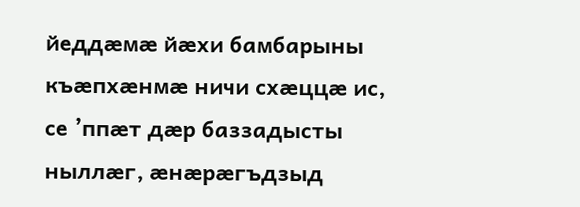йеддæмæ йæхи бамбарыны къæпхæнмæ ничи схæццæ ис, се ’ппæт дæр баззадысты ныллæг, æнæрæгъдзыд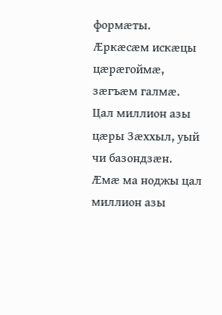формæты. Æркæсæм искæцы цæрæгоймæ, зæгъæм галмæ. Цал миллион азы цæры Зæххыл, уый чи базондзæн. Æмæ ма ноджы цал миллион азы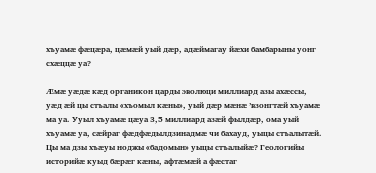хъуамæ фæцæра, цæмæй уый дæр, адæймагау йæхи бамбарыны уонг схæццæ уа?

Æмæ уæдæ кæд органикон царды эволюци миллиард азы ахæссы, уæд æй цы стъалы «хъомыл кæны», уый дæр мæнæ ’взонгтæй хъуамæ ма уа. Ууыл хъуамæ цæуа 3,5 миллиард азæй фылдæр, ома уый хъуамæ уа, сæйраг фæдфæдылдзинадмæ чи бахауд, уыцы стъалытæй. Цы ма дзы хъæуы ноджы «бадомын» уыцы стъалыйæ? Геологийы историйæ куыд бæрæг кæны, афтæмæй а фæстаг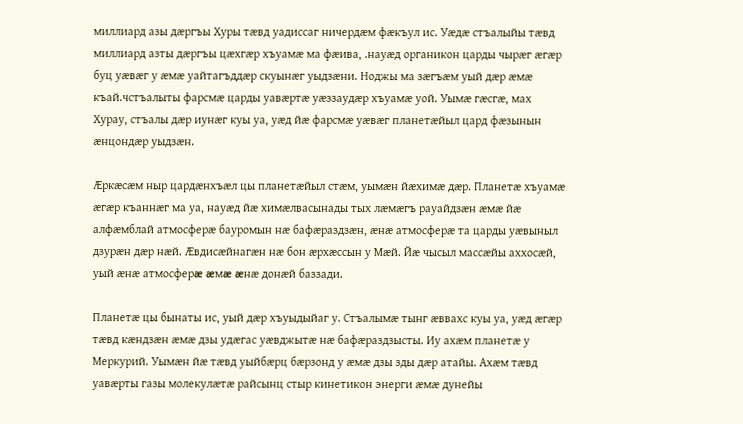миллиард азы дæргъы Хуры тæвд уадиссаг ничердæм фæкъул ис. Уæдæ стъалыйы тæвд миллиард азты дæргъы цæхгæр хъуамæ ма фæива, .науæд органикон царды чырæг æгæр буц уæвæг у æмæ уайтагъддæр скуынæг уыдзæни. Ноджы ма зæгъæм уый дæр æмæ къай.чстъалыты фарсмæ царды уавæртæ уæззаудæр хъуамæ уой. Уымæ гæсгæ, мах Хурау, стъалы дæр иунæг куы уа, уæд йæ фарсмæ уæвæг планетæйыл цард фæзынын æнцондæр уыдзæн.

Æркæсæм ныр цардæнхъæл цы планетæйыл стæм, уымæн йæхимæ дæр. Планетæ хъуамæ æгæр къаннæг ма уа, науæд йæ химæлвасынады тых лæмæгъ рауайдзæн æмæ йæ алфæмблай атмосферæ бауромын нæ бафæраздзæн, æнæ атмосферæ та царды уæвыныл дзурæн дæр нæй. Æвдисæйнагæн нæ бон æрхæссын у Мæй. Йæ чысыл массæйы аххосæй, уый æнæ атмосферæ æмæ æнæ донæй баззади.

Планетæ цы бынаты ис, уый дæр хъуыдыйаг у. Стъалымæ тынг æввахс куы уа, уæд æгæр тæвд кæндзæн æмæ дзы удæгас уæвджытæ нæ бафæраздзысты. Иу ахæм планетæ у Меркурий. Уымæн йæ тæвд уыйбæрц бæрзонд у æмæ дзы зды дæр атайы. Ахæм тæвд уавæрты газы молекулæтæ райсынц стыр кинетикон энерги æмæ дунейы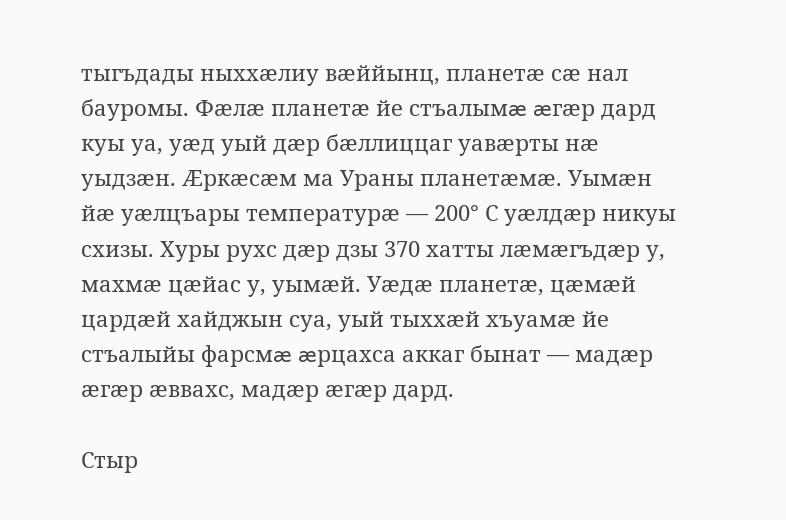тыгъдады ныххæлиу вæййынц, планетæ сæ нал бауромы. Фæлæ планетæ йе стъалымæ æгæр дард куы уа, уæд уый дæр бæллиццаг уавæрты нæ уыдзæн. Æркæсæм ма Ураны планетæмæ. Уымæн йæ уæлцъары температурæ — 200° С уæлдæр никуы схизы. Хуры рухс дæр дзы 370 хатты лæмæгъдæр у, махмæ цæйас у, уымæй. Уæдæ планетæ, цæмæй цардæй хайджын суа, уый тыххæй хъуамæ йе стъалыйы фарсмæ æрцахса аккаг бынат — мадæр æгæр æввахс, мадæр æгæр дард.

Стыр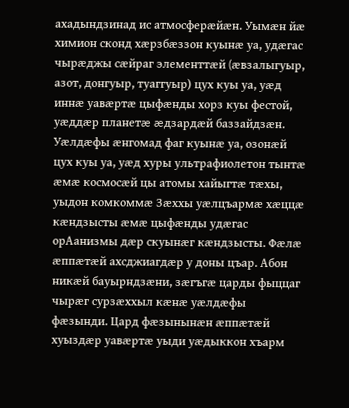ахадындзинад ис атмосферæйæн. Уымæн йæ химион сконд хæрзбæззон куынæ уа, удæгас чырæджы сæйраг элементтæй (æвзалыгуыр, азот, донгуыр, туаггуыр) цух куы уа, уæд иннæ уавæртæ цыфæнды хорз куы фестой, уæддæр планетæ æдзардæй баззайдзæн. Уæлдæфы æнгомад фаг куынæ уа, озонæй цух куы уа, уæд хуры ультрафиолетон тынтæ æмæ космосæй цы атомы хайыгтæ тæхы, уыдон комкоммæ Зæххы уæлцъармæ хæццæ кæндзысты æмæ цыфæнды удæгас орАанизмы дæр скуынæг кæндзысты. Фæлæ æппæтæй ахсджиагдæр у доны цъар. Абон никæй бауырндзæни, зæгъгæ царды фыццаг чырæг сурзæххыл кæнæ уæлдæфы фæзынди. Цард фæзынынæн æппæтæй хуыздæр уавæртæ уыди уæдыккон хъарм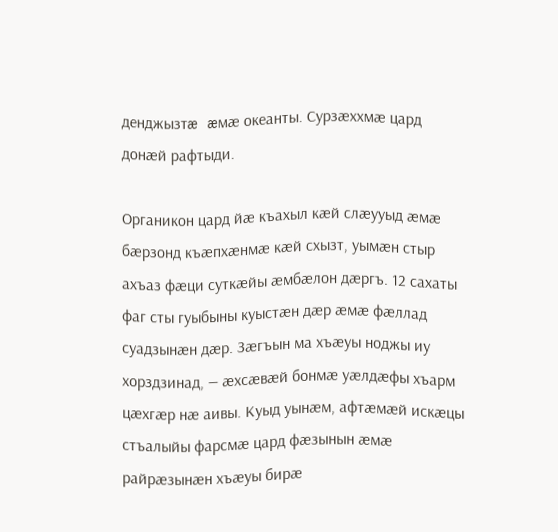денджызтæ æмæ океанты. Сурзæххмæ цард донæй рафтыди.

Органикон цард йæ къахыл кæй слæууыд æмæ бæрзонд къæпхæнмæ кæй схызт, уымæн стыр ахъаз фæци суткæйы æмбæлон дæргъ. 12 сахаты фаг сты гуыбыны куыстæн дæр æмæ фæллад суадзынæн дæр. Зæгъын ма хъæуы ноджы иу хорздзинад, — æхсæвæй бонмæ уæлдæфы хъарм цæхгæр нæ аивы. Куыд уынæм, афтæмæй искæцы стъалыйы фарсмæ цард фæзынын æмæ райрæзынæн хъæуы бирæ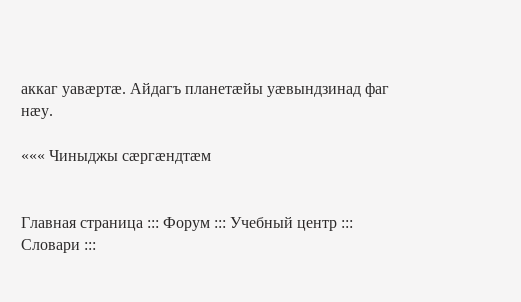аккаг уавæртæ. Айдагъ планетæйы уæвындзинад фаг нæу.

««« Чиныджы сæргæндтæм


Главная страница ::: Форум ::: Учебный центр ::: Словари :::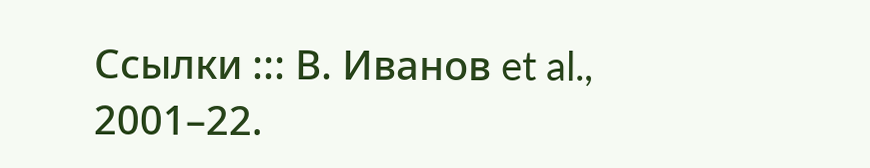Ссылки ::: В. Иванов et al., 2001–22.